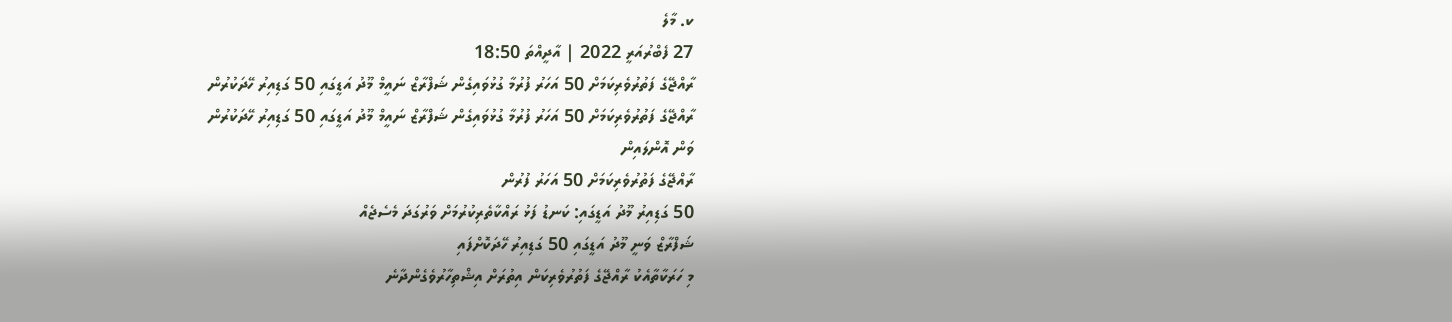ކ. މާލެ
27 ފެބްރުއަރީ 2022 | އާދީއްތަ 18:50
ރާއްޖޭގެ ފަތުރުވެރިކަމަށް 50 އަހަރު ފުރުމާ ގުޅުވައިގެން ޝަފްރާޒް ނައީމް މޫދު އަޑީގައި 50 ގަޑިއިރު ހޭދަކުރުން
ރާއްޖޭގެ ފަތުރުވެރިކަމަށް 50 އަހަރު ފުރުމާ ގުޅުވައިގެން ޝަފްރާޒް ނައީމް މޫދު އަޑީގައި 50 ގަޑިއިރު ހޭދަކުރުން
ވަން އޮންލައިން
ރާއްޖޭގެ ފަތުރުވެރިކަމަށް 50 އަހަރު ފުރުން
50 ގަޑިއިރު މޫދު އަޑީގައި: ކަނޑު ފަޅު ރައްކާތެރިކުރުމަށް ވަރުގަދަ މެސެޖެއް
ޝަފްރާޒް ވަނީ މޫދު އަޑީގައި 50 ގަޑިއިރު ހޭދަކޮށްފައި
މި ހަރަކާތާއެކު ރާއްޖޭގެ ފަތުރުވެރިކަން އިތުރަށް އިޝްތިހާރުވެގެންދާނެ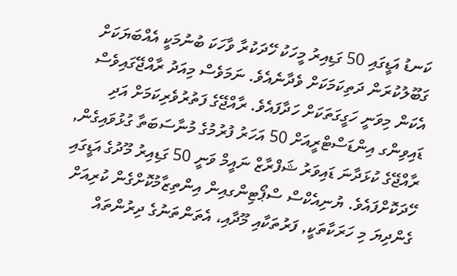ކަނޑު އަޑީގައި 50 ގަޑިއިރު މީހަކު ހޭދަކުރާ ވާހަކަ ބުނުމަކީ އެއްބަޔަކަށް ގަބޫލުކުރަން ދަތިކަމަކަށް ވެދާނެއެވެ. ނަމަވެސް މިއަދު ރާއްޖޭގައިވެސް އެކަން މިވަނީ ހަގީގަތަކަށް ހަދާފައެވެ. ރާއްޖޭގެ ފަތުރުވެރިކަމަށް އަދި ޑައިވިންގ އިންޑަސްޓްރީއަށް 50 އަހަރު ފުރުމުގެ މުނާސަބަތާ ގުޅުވައިގެން, ރާއްޖޭގެ ކުޅަދާނަ ޑައިވަރު ޝަފްރާޒް ނައީމް ވަނީ 50 ގަޑިއިރު މޫދުގެ އަޑީގައި ހޭދަކޮށްފައެވެ. ޔުނިއެކްސް ސްޕޯޓިންގއިން އިންތިޒާމުކޮށްގެން ކުރިއަށް ގެންދިޔަ މި ހަރަކާތަކީ, ފަރުތަކާއި މޫދާއި، އެތަންތަނުގެ ދިރުންތައް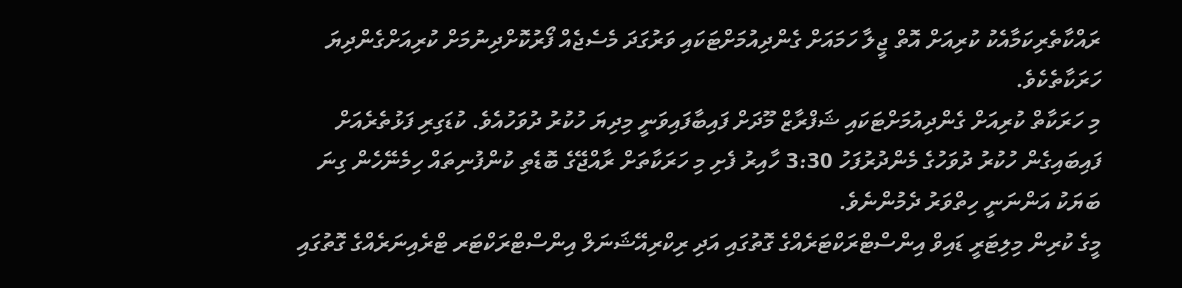ރައްކާތެރިކަމާއެކު ކުރިއަށް އޮތް ޖީލާ ހަމައަށް ގެންދިއުމަށްޓަކައި ވަރުގަދަ މެސެޖެއް ފޯރުކޮށްދިނުމަށް ކުރިއަށްގެންދިޔަ ހަރަކާތެކެވެ.
މި ހަރަކާތް ކުރިއަށް ގެންދިއުމަށްޓަކައި ޝަފްރާޒް މޫދަށް ފައިބާފައިވަނީ މިދިޔަ ހުކުރު ދުވަހުއެވެ. ކުޑަގިރި ފަޅުތެރެއަށް ފައިބައިގެން ހުކުރު ދުވަހުގެ މެންދުރުފަހު 3:30 ހާއިރު ފެށި މި ހަރަކާތަށް ރާއްޖޭގެ ބޮޑެތި ކުންފުނިތައް ހިމެނޭހެން ގިނަ ބަޔަކު އަންނަނީ ހިތްވަރު ދެމުންނެވެ.
މީގެ ކުރިން މިލިޓަރީ ޑައިވް އިންސްޓްރަކްޓަރެއްގެ ގޮތުގައި އަދި ރިކްރިއޭޝަނަލް އިންސްޓްރަކްޓަރ ޓްރެއިނަރެއްގެ ގޮތުގައި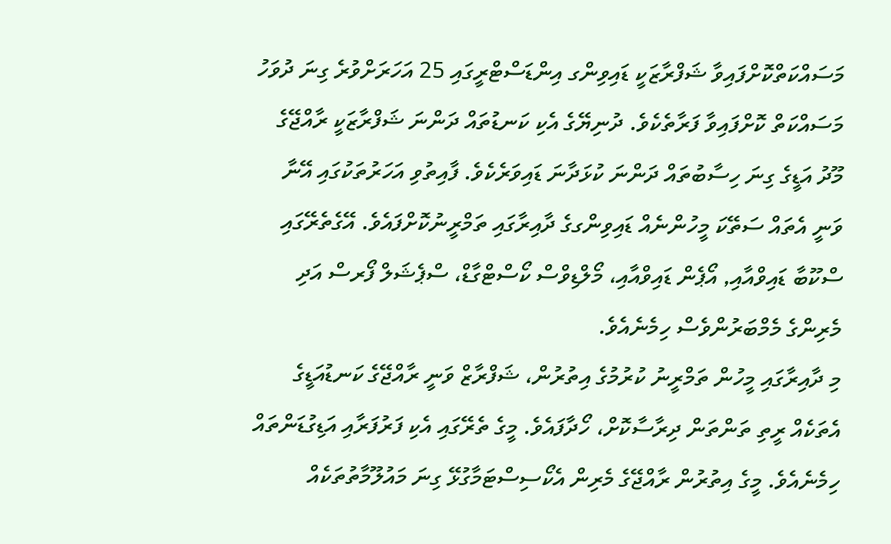މަސައްކަތްކޮށްފައިވާ ޝަފްރާޒަކީ ޑައިވިންގ އިންޑަސްޓްރީގައި 25 އަހަރަށްވުރެ ގިނަ ދުވަހު މަސައްކަތް ކޮށްފައިވާ ފަރާތެކެވެ. ދުނިޔޭގެ އެކި ކަނޑުތައް ދަންނަ ޝަފްރާޒަކީ ރާއްޖޭގެ މޫދު އަޑީގެ ގިނަ ހިސާބުތައް ދަންނަ ކުޅަދާނަ ޑައިވަރެކެވެ. ފާއިތުވި އަހަރުތަކުގައި އޭނާ ވަނީ އެތައް ސަތޭކަ މީހުންނެއް ޑައިވިންގގެ ދާއިރާގައި ތަމްރީނުކޮށްފައެވެ. އޭގެތެރޭގައި ސްކޫބާ ޑައިވްއާއި, އޯޕެން ޑައިވްއާއި، މޯލްޑިވްސް ކޯސްޓްގާޑް، ސްޕެޝަލް ފޯރސް އަދި މެރިންގެ މެމްބަރުންވެސް ހިމެނެއެވެ.
މި ދާއިރާގައި މީހުން ތަމްރީނު ކުރުމުގެ އިތުރުން، ޝަފްރާޒް ވަނީ ރާއްޖޭގެ ކަނޑުއަޑީގެ އެތަކެއް ރީތި ތަންތަން ދިރާސާކޮށް، ހޯދާފައެވެ. މީގެ ތެރޭގައި އެކި ފަރުފަރާއި އަޑިގުޑަންތައް ހިމެނެއެވެ. މީގެ އިތުރުން ރާއްޖޭގެ މެރިން އެކޯސިސްޓަމާގުޅޭ ގިނަ މައުލޫމާތުތަކެއް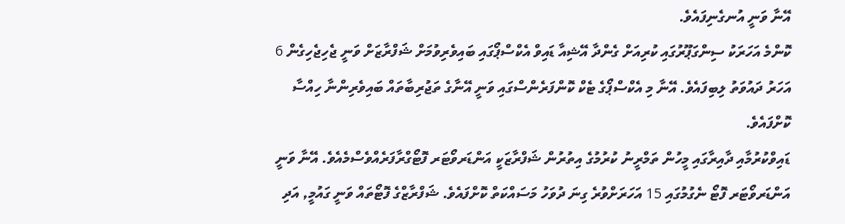އޭނާ ވަނީ އުނގެނިފައެވެ.
ކޮންމެ އަހަރަކު ސިންގަޕޫރުގައި ކުރިއަށް ގެންދާ އޭޝިއާ ޑައިވް އެކްސްޕޯގައި ބައިވެރިވުމަށް ޝަފްރާޒަށް ވަނީ ޖެހިޖެހިގެން 6 އަހަރު ދައުވަތު ލިބިފައެވެ. އޭނާ މި އެކްސްޕޯގެ ޓެކް ކޮންފަރެންސްގައި ވަނީ އޭނާގެ ތަޖުރިބާތައް ބައިވެރިންނާ ހިއްސާ ކޮށްފައެވެ.
ޑައިވްކުރުމާއި ދާއިރާގައި މީހުން ތަމްރީނު ކުރުމުގެ އިތުރުން ޝަފްރާޒަކީ އަންޑަރވޯޓަރ ފޮޓޯގްރާފަރެއްވެސްމެއެވެ. އޭނާ ވަނީ އަންޑަރވޯޓަރ ފޮޓޯ ނެގުމުގައި 15 އަހަރަށްވުރެ ގިނަ ދުވަހު މަސައްކަތް ކޮށްފައެވެ. ޝަފްރާޒްގެ ފޮޓޯތައް ވަނީ ގައުމީ, އަދި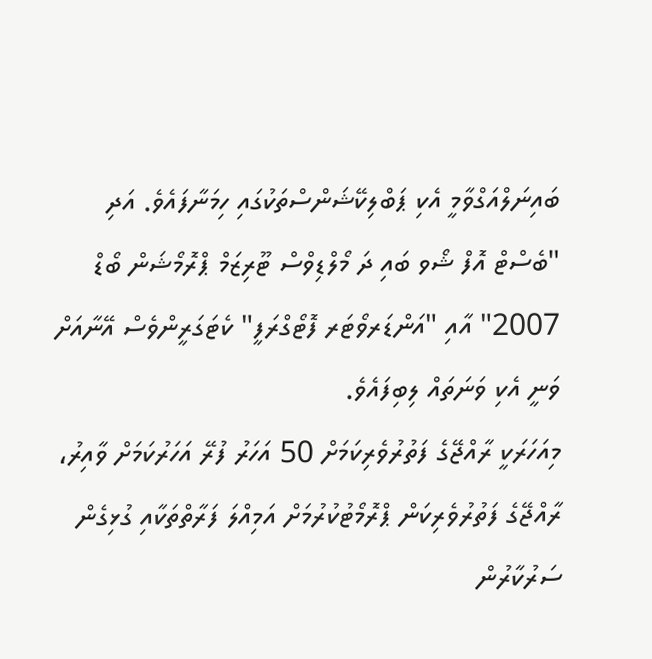ބައިނަލްއަގްވާމީ އެކި ޕަބްލިކޭޝަންސްތަކުގައި ހިމަނާފައެވެ. އަދި "ބެސްޓް އޮފް ޝޯވ ބައި ދަ މޯލްޑިވްސް ޓޫރިޒަމް ޕްރޮމޯޝަން ބޯޑް 2007" އާއި "އަންޑަރވޯޓަރ ފޮޓޯގްރަފީ" ކެޓަގަރީންވެސް އޭނާއަށް ވަނީ އެކި ވަނަތައް ލިބިފައެވެ.
މިއަހަރަކީ ރާއްޖޭގެ ފަތުރުވެރިކަމަށް 50 އަހަރު ފުރޭ އަހަރުކަމަށް ވާއިރު، ރާއްޖޭގެ ފަތުރުވެރިކަން ޕްރޮމޯޓުކުރުމަށް އަމިއްލަ ފަރާތްތަކާއި ގުޅިގެން ސަރުކާރުން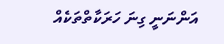އަންނަނީ ގިނަ ހަރަކާތްތަކެއް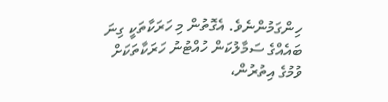ހިންގަމުންނެވެ. އެގޮތުން މި ހަރަކާތަކީ ގިނަ ބައެއްގެ ސަމާލުކަން ހުއްޓުނު ހަރަކާތަކަށް ވުމުގެ އިތުރުން،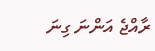ރާއްޖެ އަންނަ ގިނަ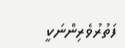ފަތުރުވެރިންނަކީ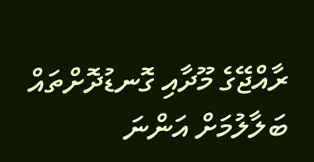ރާއްޖޭގެ މޫދާއި ގޮނޑުދޮށްތައް ބަލާލުމަށް އަންނަ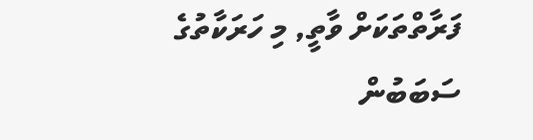ފަރާތްތަކަށް ވާތީ, މި ހަރަކާތުގެ ސަބަބުން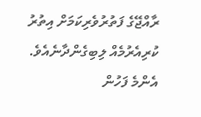ރާއްޖޭގެ ފަތުރުވެރިކަމަށް އިތުރު ކުރިއެރުމެއް ލިބިގެންދާނެއެވެ.
އެންމެ ފަހުން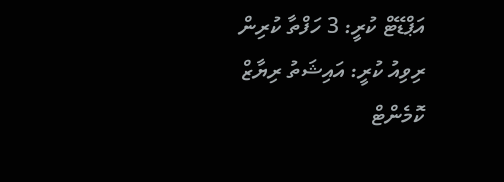އަޕްޑޭޓް ކުރީ: 3 ހަފްތާ ކުރިން
ރިވިއު ކުރީ: އައިޝަތު ރިޔާޒް
ކޮމެންޓް